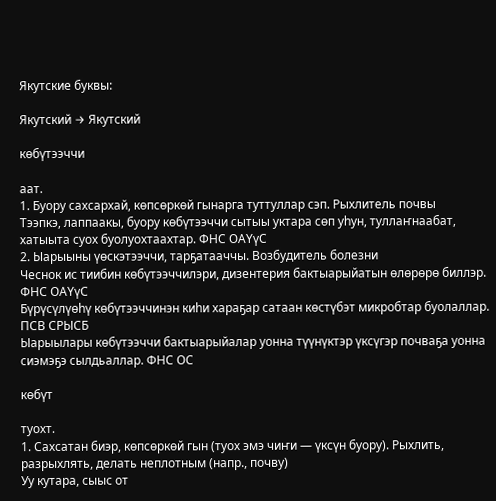Якутские буквы:

Якутский → Якутский

көбүтээччи

аат.
1. Буору сахсархай, көпсөркөй гынарга туттуллар сэп. Рыхлитель почвы
Тээпкэ, лаппаакы, буору көбүтээччи сытыы уктара сөп уһун, туллаҥнаабат, хатыыта суох буолуохтаахтар. ФНС ОАҮүС
2. Ыарыыны үөскэтээччи, тарҕатааччы. Возбудитель болезни
Чеснок ис тиибин көбүтээччилэри, дизентерия бактыарыйатын өлөрөрө биллэр. ФНС ОАҮүС
Бүрүсүлүөһү көбүтээччинэн киһи хараҕар сатаан көстүбэт микробтар буолаллар. ПСВ СРЫСБ
Ыарыылары көбүтээччи бактыарыйалар уонна түүнүктэр үксүгэр почваҕа уонна сиэмэҕэ сылдьаллар. ФНС ОС

көбүт

туохт.
1. Сахсатан биэр, көпсөркөй гын (туох эмэ чиҥи — үксүн буору). Рыхлить, разрыхлять, делать неплотным (напр., почву)
Уу кутара, сыыс от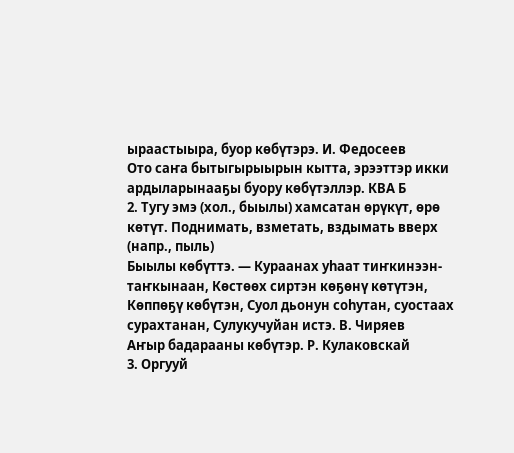ыраастыыра, буор көбүтэрэ. И. Федосеев
Ото саҥа бытыгырыырын кытта, эрээттэр икки ардыларынааҕы буору көбүтэллэр. КВА Б
2. Тугу эмэ (хол., быылы) хамсатан өрүкүт, өрө көтүт. Поднимать, взметать, вздымать вверх (напр., пыль)
Быылы көбүттэ. — Кураанах уһаат тиҥкинээн-таҥкынаан, Көстөөх сиртэн көҕөнү көтүтэн, Көппөҕү көбүтэн, Суол дьонун соһутан, суостаах сурахтанан, Сулукучуйан истэ. В. Чиряев
Аҥыр бадарааны көбүтэр. Р. Кулаковскай
3. Оргууй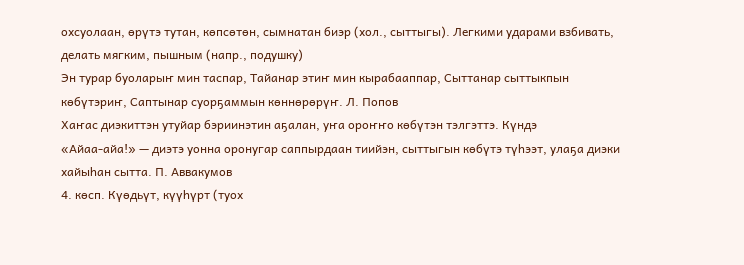охсуолаан, өрүтэ тутан, көпсөтөн, сымнатан биэр (хол., сыттыгы). Легкими ударами взбивать, делать мягким, пышным (напр., подушку)
Эн турар буоларыҥ мин таспар, Тайанар этиҥ мин кырабааппар, Сыттанар сыттыкпын көбүтэриҥ, Саптынар суорҕаммын көннөрөрүҥ. Л. Попов
Хаҥас диэкиттэн утуйар бэриинэтин аҕалан, уҥа ороҥҥо көбүтэн тэлгэттэ. Күндэ
«Айаа-айа!» — диэтэ уонна оронугар саппырдаан тиийэн, сыттыгын көбүтэ түһээт, улаҕа диэки хайыһан сытта. П. Аввакумов
4. көсп. Күөдьүт, күүһүрт (туох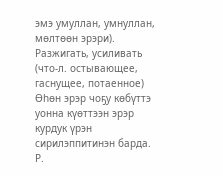эмэ умуллан, умнуллан, мөлтөөн эрэри). Разжигать, усиливать (что-л. остывающее, гаснущее, потаенное)
Өһөн эрэр чоҕу көбүттэ уонна күөттээн эрэр курдук үрэн сирилэппитинэн барда. Р.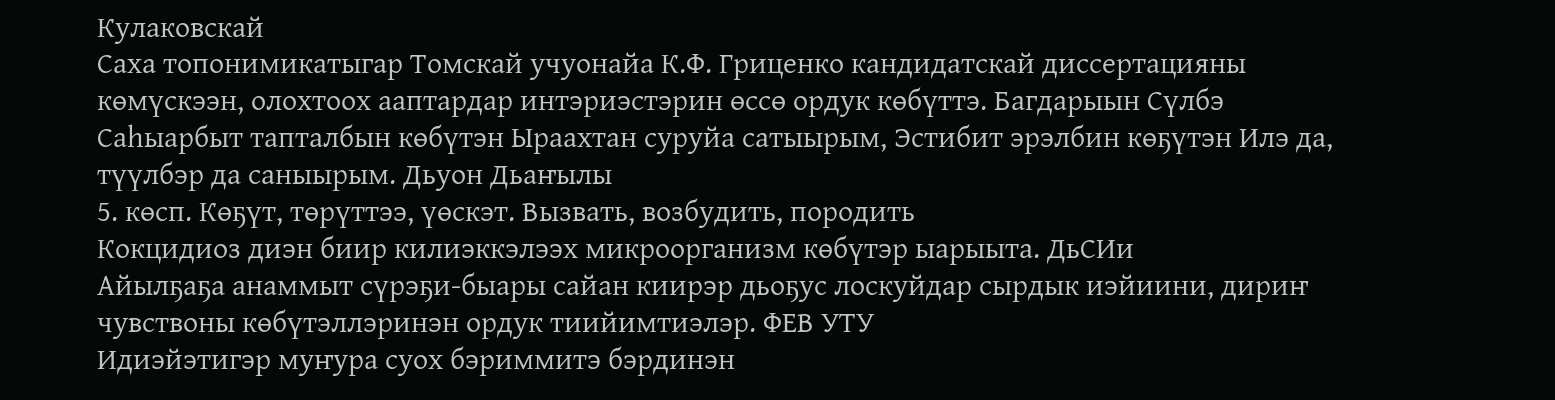Кулаковскай
Саха топонимикатыгар Томскай учуонайа К.Ф. Гриценко кандидатскай диссертацияны көмүскээн, олохтоох ааптардар интэриэстэрин өссө ордук көбүттэ. Багдарыын Сүлбэ
Саһыарбыт тапталбын көбүтэн Ыраахтан суруйа сатыырым, Эстибит эрэлбин көҕүтэн Илэ да, түүлбэр да саныырым. Дьуон Дьаҥылы
5. көсп. Көҕүт, төрүттээ, үөскэт. Вызвать, возбудить, породить
Кокцидиоз диэн биир килиэккэлээх микроорганизм көбүтэр ыарыыта. ДьСИи
Айылҕаҕа анаммыт сүрэҕи-быары сайан киирэр дьоҕус лоскуйдар сырдык иэйиини, дириҥ чувствоны көбүтэллэринэн ордук тиийимтиэлэр. ФЕВ УТУ
Идиэйэтигэр муҥура суох бэриммитэ бэрдинэн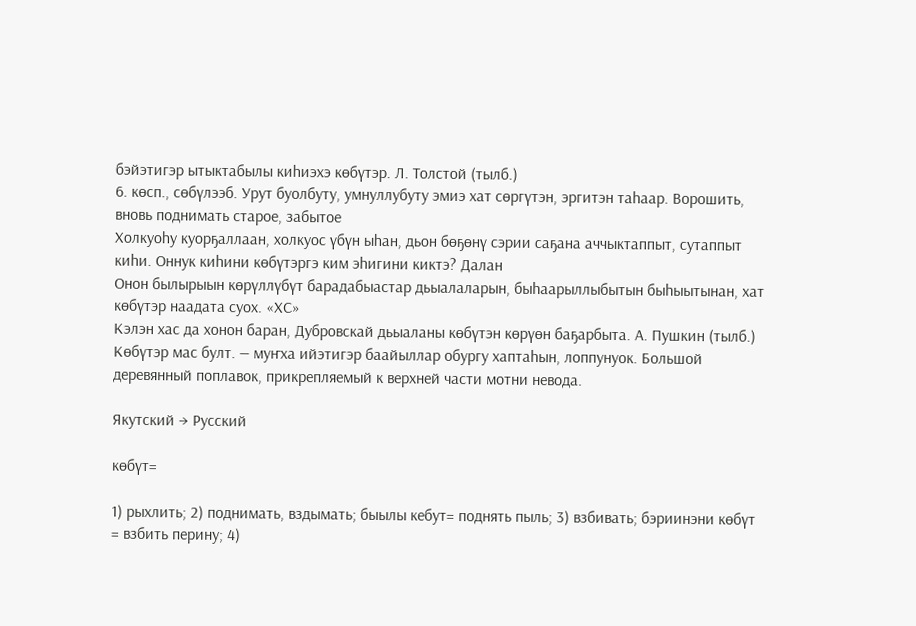бэйэтигэр ытыктабылы киһиэхэ көбүтэр. Л. Толстой (тылб.)
6. көсп., сөбүлээб. Урут буолбуту, умнуллубуту эмиэ хат сөргүтэн, эргитэн таһаар. Ворошить, вновь поднимать старое, забытое
Холкуоһу куорҕаллаан, холкуос үбүн ыһан, дьон бөҕөнү сэрии саҕана аччыктаппыт, сутаппыт киһи. Оннук киһини көбүтэргэ ким эһигини киктэ? Далан
Онон былырыын көрүллүбүт барадабыастар дьыалаларын, быһаарыллыбытын быһыытынан, хат көбүтэр наадата суох. «ХС»
Кэлэн хас да хонон баран, Дубровскай дьыаланы көбүтэн көрүөн баҕарбыта. А. Пушкин (тылб.)
Көбүтэр мас булт. — муҥха ийэтигэр баайыллар обургу хаптаһын, лоппунуок. Большой деревянный поплавок, прикрепляемый к верхней части мотни невода.

Якутский → Русский

көбүт=

1) рыхлить; 2) поднимать, вздымать; быылы кебут= поднять пыль; 3) взбивать; бэриинэни көбүт = взбить перину; 4)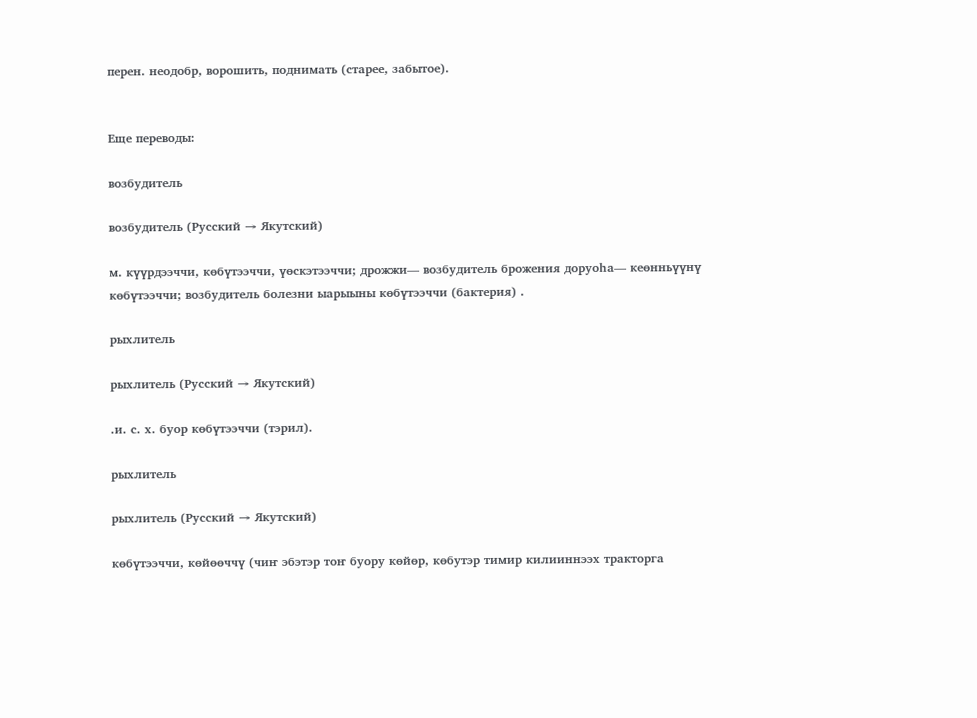перен. неодобр, ворошить, поднимать (старее, забытое).


Еще переводы:

возбудитель

возбудитель (Русский → Якутский)

м. күүрдээччи, көбүтээччи, үөскэтээччи; дрожжи— возбудитель брожения доруоһа— кеөнньүүнү көбүтээччи; возбудитель болезни ыарыыны көбүтээччи (бактерия) .

рыхлитель

рыхлитель (Русский → Якутский)

.и. с. х. буор көбүтээччи (тэрил).

рыхлитель

рыхлитель (Русский → Якутский)

көбүтээччи, көйөөччү (чиҥ эбэтэр тоҥ буору көйөр, көбутэр тимир килииннээх тракторга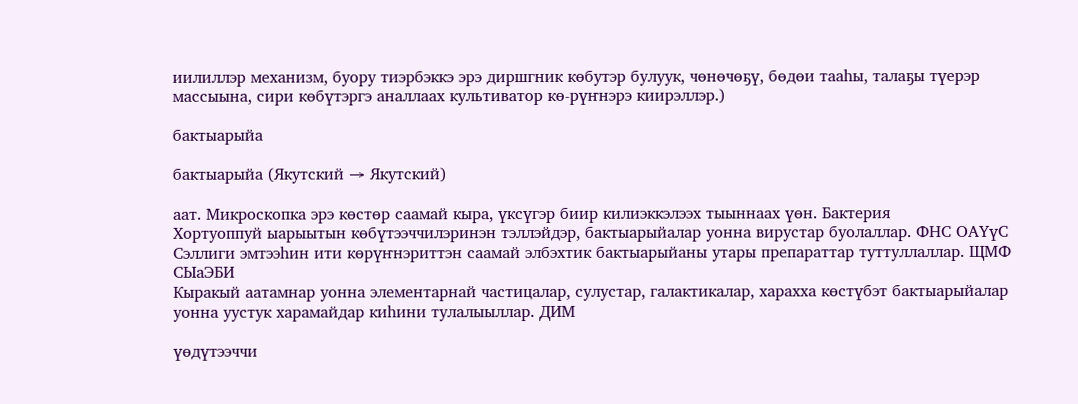иилиллэр механизм, буору тиэрбэккэ эрэ диршгник көбутэр булуук, чөнөчөҕү, бөдөи тааһы, талаҕы түерэр массыына, сири көбүтэргэ аналлаах культиватор кө-рүҥнэрэ киирэллэр.)

бактыарыйа

бактыарыйа (Якутский → Якутский)

аат. Микроскопка эрэ көстөр саамай кыра, үксүгэр биир килиэккэлээх тыыннаах үөн. Бактерия
Хортуоппуй ыарыытын көбүтээччилэринэн тэллэйдэр, бактыарыйалар уонна вирустар буолаллар. ФНС ОАҮүС
Сэллиги эмтээһин ити көрүҥнэриттэн саамай элбэхтик бактыарыйаны утары препараттар туттуллаллар. ЩМФ СЫаЭБИ
Кыракый аатамнар уонна элементарнай частицалар, сулустар, галактикалар, харахха көстүбэт бактыарыйалар уонна уустук харамайдар киһини тулалыыллар. ДИМ

үөдүтээччи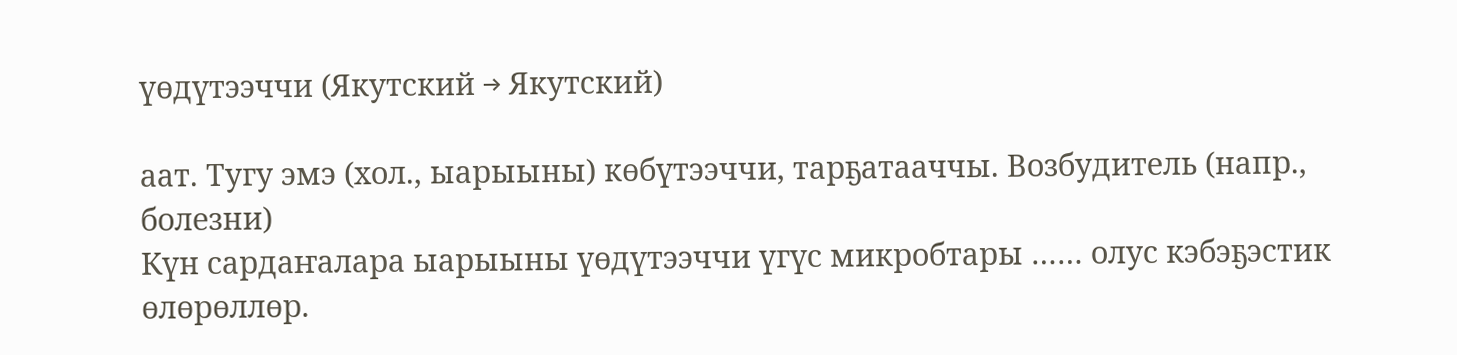үөдүтээччи (Якутский → Якутский)

аат. Тугу эмэ (хол., ыарыыны) көбүтээччи, тарҕатааччы. Возбудитель (напр., болезни)
Күн сардаҥалара ыарыыны үөдүтээччи үгүс микробтары …… олус кэбэҕэстик өлөрөллөр.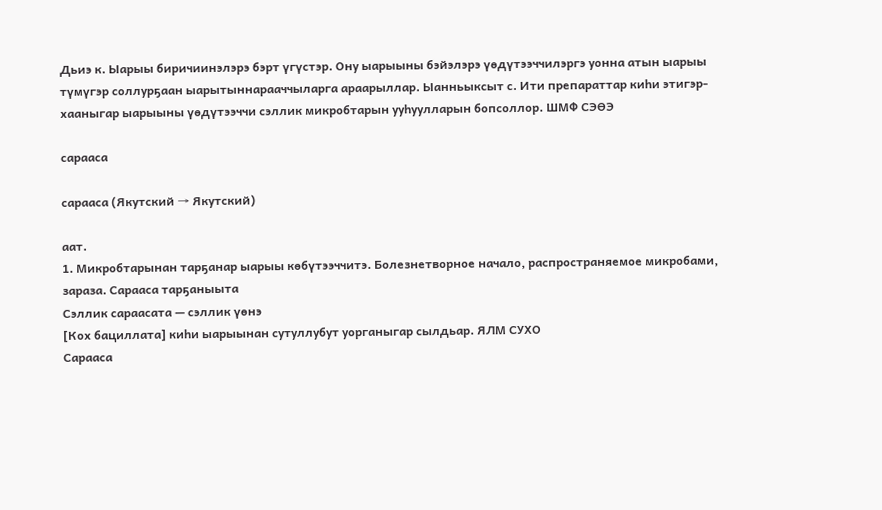Дьиэ к. Ыарыы биричиинэлэрэ бэрт үгүстэр. Ону ыарыыны бэйэлэрэ үөдүтээччилэргэ уонна атын ыарыы түмүгэр соллурҕаан ыарытыннарааччыларга араарыллар. Ыанньыксыт с. Ити препараттар киһи этигэр-хааныгар ыарыыны үөдүтээччи сэллик микробтарын ууһуулларын бопсоллор. ШМФ СЭӨЭ

сарааса

сарааса (Якутский → Якутский)

аат.
1. Микробтарынан тарҕанар ыарыы көбүтээччитэ. Болезнетворное начало, распространяемое микробами, зараза. Сарааса тарҕаныыта
Сэллик сараасата — сэллик үөнэ
[Кох бациллата] киһи ыарыынан сутуллубут уорганыгар сылдьар. ЯЛМ СУХО
Сарааса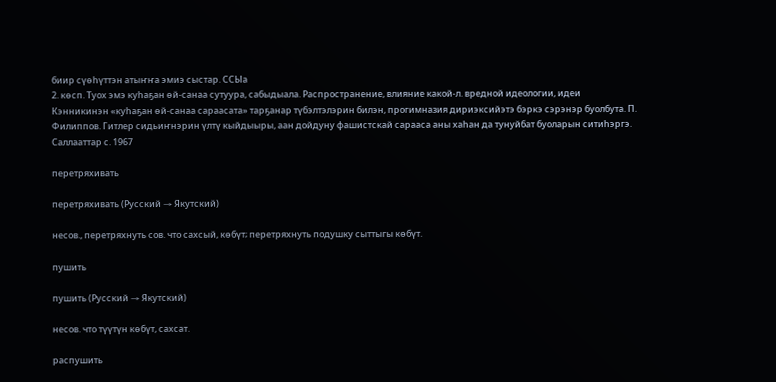биир сүөһүттэн атыҥҥа эмиэ сыстар. ССЫа
2. көсп. Туох эмэ куһаҕан өй-санаа сутуура, сабыдыала. Распространение, влияние какой-л. вредной идеологии, идеи
Кэнникинэн «куһаҕан өй-санаа сараасата» тарҕанар түбэлтэлэрин билэн, прогимназия дириэксийэтэ бэркэ сэрэнэр буолбута. П. Филиппов. Гитлер сидьиҥнэрин үлтү кыйдыыры, аан дойдуну фашистскай сарааса аны хаһан да тунуйбат буоларын ситиһэргэ. Саллааттар с. 1967

перетряхивать

перетряхивать (Русский → Якутский)

несов., перетряхнуть сов. что сахсый, көбүт; перетряхнуть подушку сыттыгы көбүт.

пушить

пушить (Русский → Якутский)

несов. что түүтүн көбүт, сахсат.

распушить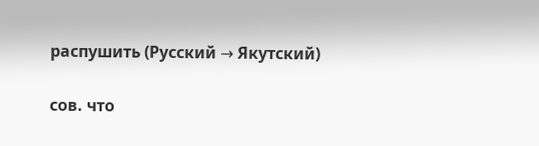распушить (Русский → Якутский)

сов. что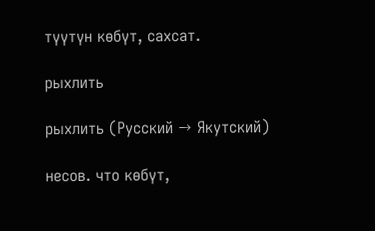түүтүн көбүт, сахсат.

рыхлить

рыхлить (Русский → Якутский)

несов. что көбүт,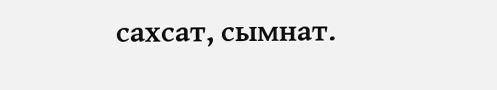сахсат, сымнат.